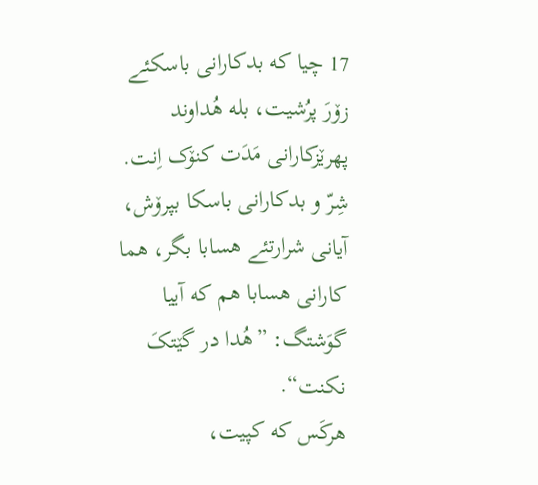17 چیا که بدکارانی باسکئے زۆرَ پرُشیت، بله هُداوند پهرێزکارانی مَدَت کنۆک اِنت.
شِرّ و بدکارانی باسکا بپرۆش، آیانی شرارتئے هسابا بگر، هما کارانی هسابا هم که آییا گوَشتگ: ”هُدا در گێتکَ نکنت“.
هرکَس که کپیت،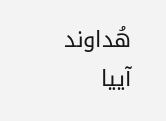هُداوند آییا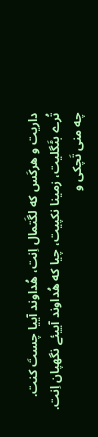داریت و هرکَس که لگَتمال اِنت، هُداوند آییا چستَ کنت.
تُرے بٹَگلیت، زمینا نکپیت، چیا که هُداوند آییئے نگهپان اِنت.
چه منی تَچکی و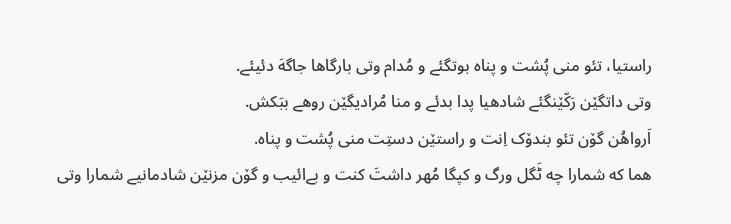راستیا، تئو منی پُشت و پناه بوتگئے و مُدام وتی بارگاها جاگهَ دئیئے.
وتی داتگێن رَکّێنگئے شادهیا پدا بدئے و منا مُرادیگێن روهے ببَکش.
اَرواهُن گۆن تئو بندۆک اِنت و راستێن دستِت منی پُشت و پناه.
هما که شمارا چه ٹَگل ورگ و کپگا مُهر داشتَ کنت و بےائیب و گۆن مزنێن شادمانیے شمارا وتی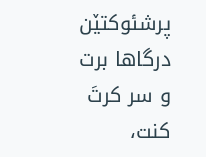پرشئوکتێن درگاها برت و سر کرتَ کنت،